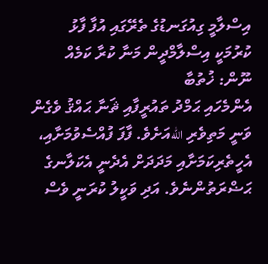އިސްލާމީ ގިއުގަނޑުގެ ތެރޭގައި އުފާ ފާޅު ކުރުމަކީ އިސްލާމްދީން މަނާ ކުރާ ކަމެއް ނޫން: ޚުތުބާ
އެންމެހައި ޙަމްދު ތައުރީފާއި ޘަނާ ޙައްޤު ވެގެން ވަނީ މަތިވެރި اللهއަށެވެ. ފާފަ ފުއްސެވުމަށާއި، އެހީތެރިކަމަށާއި މަދަދަށް އެދެނީ އެކަލާނގެ ޙަޟްރަތުންނެވެ. އަދި ވަކީލު ކުރަނީ ވެސް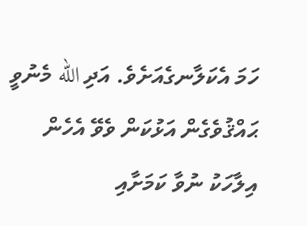ހަމަ އެކަލާނގެއަށެވެ. އަދި الله މެނުވީ ޙައްޤުވެގެން އަޅުކަން ވެވޭ އެހެން އިލާހަކު ނުވާ ކަމަށާއި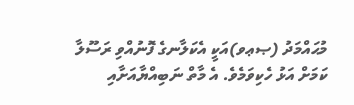މުޙައްމަދު (ޞޢވ)އަކީ އެކަލާނގެ ފޮނުއްވި ރަސޫލާ ކަމަށް އަޅު ހެކިވަމެވެ. އެ މާތް ނަބިއްޔާއަށާއި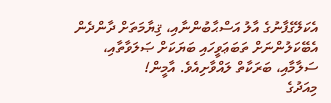އެކަލޭގެފާނުގެ އާލު އަސްޙާބުންނާއި، ޤިޔާމަތަށް ދާންދެން އެބޭކަލުންނަށް ތަބަޢަވީހައި ބަޔަކަށް ޞަލަވާތާއި، ސަލާމާއި، ބަރަކާތް ލައްވާށިއެވެ. އާމީން!
މިއަދުގެ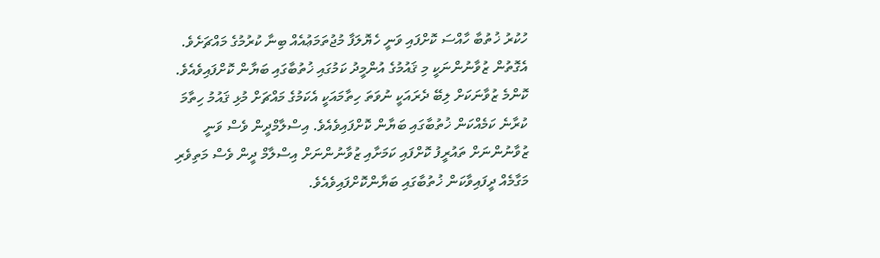ހުކުރު ޚުތުބާ ހާއްސަ ކޮށްފައި ވަނީ ހެޔޮލަފާ މުޖުތަމަޢުއެއް ބިނާ ކުރުމުގެ މައްޗަށެވެ.
އެގޮތުން ޒުވާނުންނަކީ މި ޤައުމުގެ އުންމީދު ކަމުގައި ޚުތުބާގައި ބަޔާން ކޮށްފައިވެއެވެ. ކޮންމެ ޒުވާނަކަށް ލިބޭ ދެރައަކީ ނުވަތަ ހިތާމައަކީ އެކަމުގެ މައްޗަށް މުޅި ޤައުމު ހިތާމަ ކުރާނެ ކަމެއްކަން ޚުތުބާގައި ބަޔާން ކޮށްފައިވެއެވެ. އިސްލާމްދީން ވެސް ވަނީ ޒުވާނުންނަށް ތައުރީފު ކޮށްފައި ކަމަށާއި ޒުވާނުންނަށް އިސްލާމް ދީން ވެސް މަތިވެރި މަގާމެއް ދީފައިވާކަން ޚުތުބާގައި ބަޔާންކޮށްފައިވެއެވެ.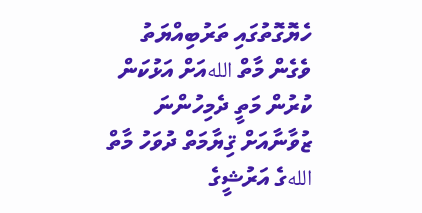ހެޔޮގޮތުގައި ތަރުބިއްޔަތު ވެގެން މާތް اللهއަށް އަޅުކަން ކުރުން މަތީ ދެމިހުންނަ ޒުވާނާއަށް ޤިޔާމަތް ދުވަހު މާތް اللهގެ އަރުޝީގެ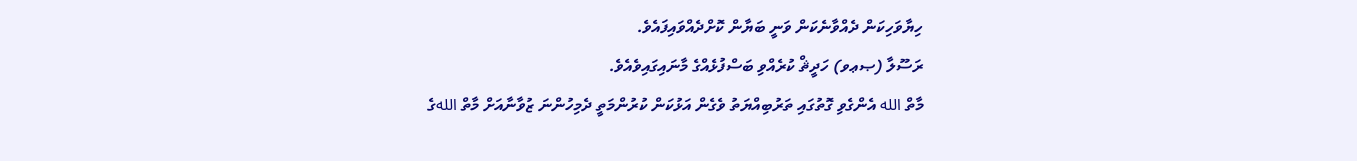ހިޔާވަހިކަން ދެއްވާނެކަން ވަނީ ބަޔާން ކޮށްދެއްވައިފައެވެ.
ރަސޫލާ (ޞޢވ) ހަދީޘް ކުރެއްވި ބަސްފުޅެއްގެ މާނައިގައިވެއެވެ.
މާތް الله އެންގެވި ގޮތުގައި ތަރުބިއްޔަތު ވެގެން އަޅުކަން ކުރުންމަތީ ދެމިހުންނަ ޒުވާނާއަށް މާތް اللهގެ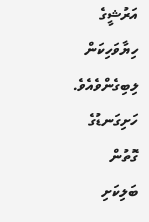އަރުޝީގެ ހިޔާވަހިކަން ލިބިގެންވެއެވެ.
ހަށިގަނޑުގެ ގޮތުން ބަލިކަށި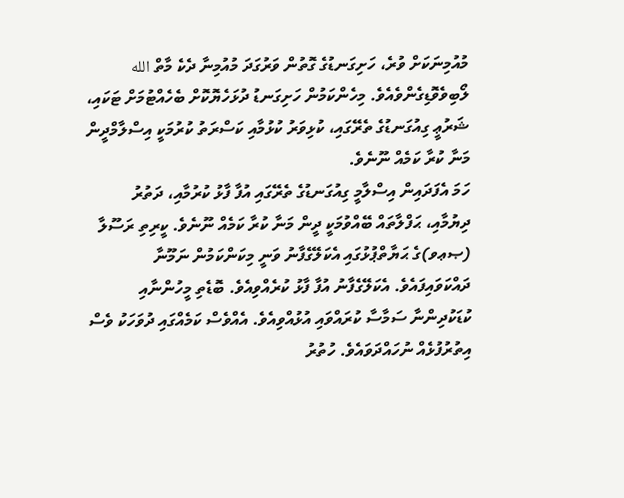މުއުމިނަކަށް ވުރެ، ހަށިގަނޑުގެ ގޮތުން ވަރުގަދަ މުއުމިނާ ދެކެ މާތް الله ލޯބިވެވޮޑިގެންވެއެވެ. މިހެންކަމުން ހަށިގަނޑު ދުޅަހެޔޮކޮށް ބެހެއްޓުމަށް ޓަކައި، ޝަރުޢީ ގިއުގަނޑުގެ ތެރޭގައި، ކުޅިވަރު ކުޅުމާއި ކަސްރަތު ކުރުމަކީ އިސްލާމްދީން މަނާ ކުރާ ކަމެއް ނޫނެވެ.
ހަމަ އެފަދައިން އިސްލާމީ ގިއުގަނޑުގެ ތެރޭގައި އުފާ ފާޅު ކުރުމާއި، ދަތުރު ދިޔުމާއި، ޙަފްލާތައް ބޭއްވުމަކީ ދީން މަނާ ކުރާ ކަމެއް ނޫނެވެ. ކީރިތި ރަސޫލާ (ޞޢވ)ގެ ޙަޔާތްޕުޅުގައި އެކަލޭގެފާނު ވަނީ މިކަންކަމުން ނަމޫނާ ދައްކަވައިފައެވެ. އެކަލޭގެފާނު އުފާ ފާޅު ކުރެއްވިއެވެ. ބޮޑެތި މީހުންނާއި ކުޑަކުދިންނާ ސަމާސާ ކުރައްވައި އުޅުއްވިއެވެ. އެއްވެސް ކަމެއްގައި ދުވަހަކު ވެސް އިތުރުފުޅެއް ނުހައްދަވައެވެ. ހުތުރު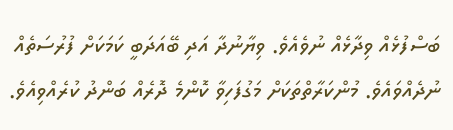ބަސްފުޅެއް ވިދާޅެއް ނުވެއެވެ. ވިޔާނުދާ އަދި ބޭއަދަބީ ކަމަކަށް ފުރުސަތެއް ނުދެއްވައެވެ. މުންކަރާތްތަކަށް މަގުފަހިވާ ކޮންމެ ދޮރެއް ބަންދު ކުރެއްވިއެވެ.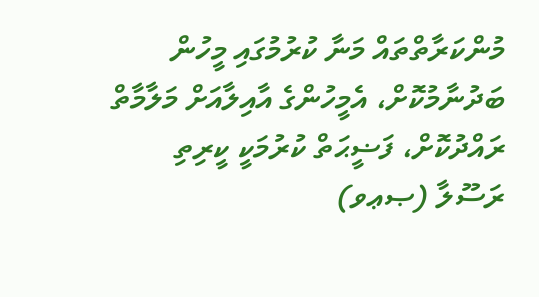މުންކަރާތްތައް މަނާ ކުރުމުގައި މީހުން ބަދުނާމުކޮށް، އެމީހުންގެ އާއިލާއަށް މަލާމާތް ރައްދުކޮށް، ފަޟީޙަތް ކުރުމަކީ ކީރިތި ރަސޫލާ (ޞޢވ)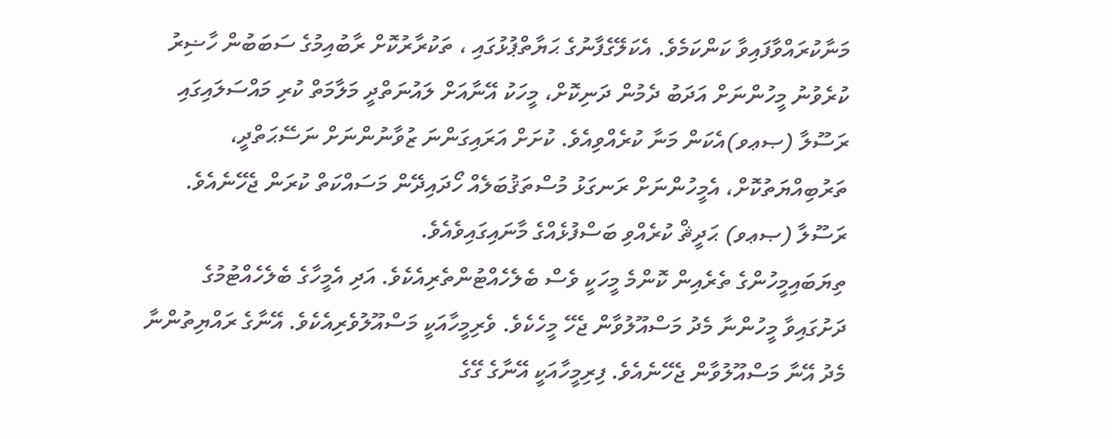މަނާކުރައްވާފައިވާ ކަންކަމެވެ. އެކަލޭގެފާނުގެ ޙަޔާތްޕުޅުގައި ، ތަކުރާރުކޮށް ރާބުއިމުގެ ސަބަބުން ހާޟިރު ކުރެވުނު މީހުންނަށް އަދަބު ދެމުން ދަނިކޮށް، މީހަކު އޭނާއަށް ލައުނަތްދީ މަލާމަތް ކުރި މައްސަލައިގައި ރަސޫލާ (ޞޢވ)އެކަން މަނާ ކުރެއްވިއެވެ. ކުށަށް އަރައިގަންނަ ޒުވާނުންނަށް ނަސޭޙަތްދީ، ތަރުބިއްޔަތުކޮށް، އެމީހުންނަށް ރަނގަޅު މުސްތަޤުބަލެއް ހޯދައިދޭން މަސައްކަތް ކުރަން ޖެހޭނެއެވެ.
ރަސޫލާ (ޞޢވ) ޙަދީޘް ކުރެއްވި ބަސްފުޅެއްގެ މާނައިގައިވެއެވެ.
ތިޔަބައިމީހުންގެ ތެރެއިން ކޮންމެ މީހަކީ ވެސް ބެލެހެއްޓުންތެރިއެކެވެ. އަދި އެމީހާގެ ބެލެހެއްޓުމުގެ ދަށުގައިވާ މީހުންނާ މެދު މަސްއޫލުވާން ޖެހޭ މީހެކެވެ. ވެރިމީހާއަކީ މަސްއޫލުވެރިއެކެވެ. އޭނާގެ ރައްޔިތުންނާ މެދު އޭނާ މަސްއޫލުވާން ޖެހޭނެއެވެ. ފިރިމީހާއަކީ އޭނާގެ ގޭގެ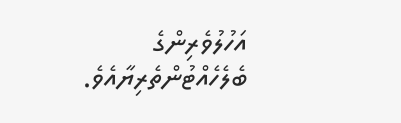އަހުލުވެރިންގެ ބެލެހެއްޓުންތެރިޔާއެވެ.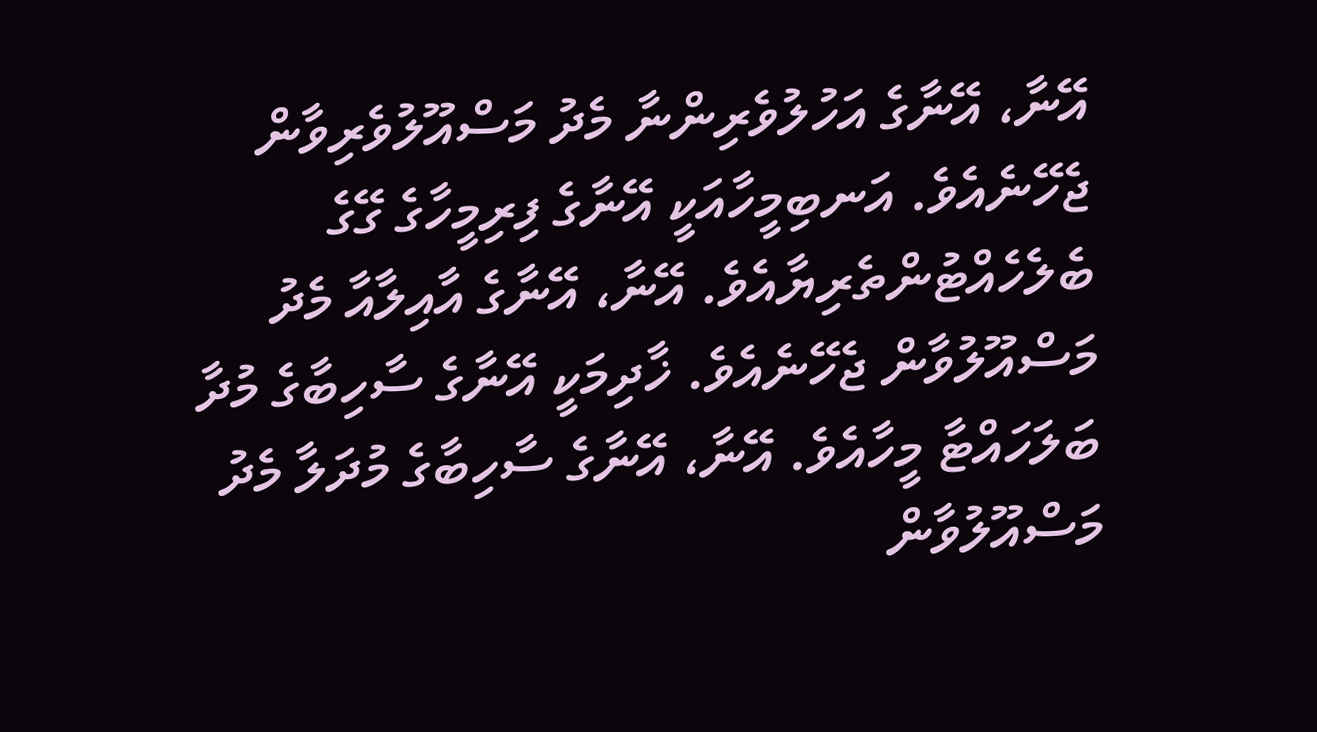އޭނާ، އޭނާގެ އަހުލުވެރިންނާ މެދު މަސްއޫލުވެރިވާން ޖެހޭނެއެވެ. އަނބިމީހާއަކީ އޭނާގެ ފިރިމީހާގެ ގޭގެ ބެލެހެއްޓުންތެރިޔާއެވެ. އޭނާ، އޭނާގެ އާއިލާއާ މެދު މަސްއޫލުވާން ޖެހޭނެއެވެ. ޚާދިމަކީ އޭނާގެ ސާހިބާގެ މުދާ ބަލަހައްޓާ މީހާއެވެ. އޭނާ، އޭނާގެ ސާހިބާގެ މުދަލާ މެދު މަސްއޫލުވާން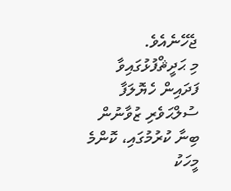ޖެހޭނެއެވެ.
މި ޙަދީޘްފުޅުގައިވާ ފަދައިން ހެޔޮލަފާ ސުލްޙަވެރި ޒުވާނުން ބިނާ ކުރުމުގައި، ކޮންމެ މީހަކު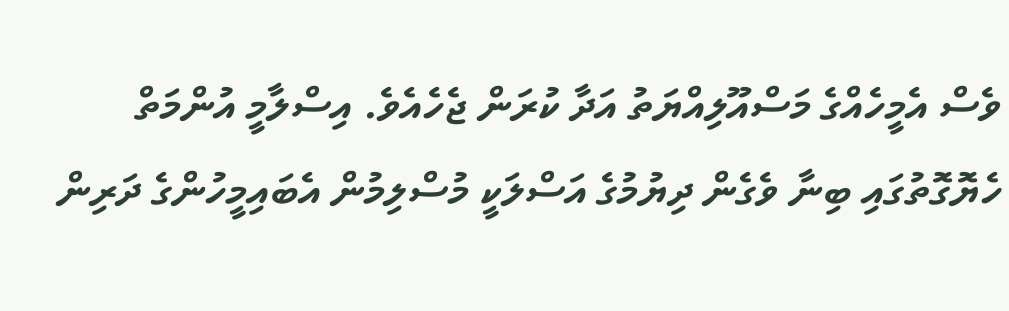ވެސް އެމީހެއްގެ މަސްއޫލިއްޔަތު އަދާ ކުރަން ޖެހެއެވެ. އިސްލާމީ އުންމަތް ހެޔޮގޮތުގައި ބިނާ ވެގެން ދިޔުމުގެ އަސްލަކީ މުސްލިމުން އެބައިމީހުންގެ ދަރިން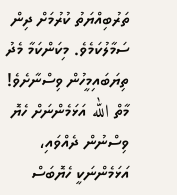ތަރުބިއްޔަތު ކުރުމަށް ދިން ސަމާލުކަމެވެ. މިކަންކަމާ މެދު ތިޔަބައިމީހުން ވިސްނާށެވެ!
މާތް الله އަޅަމެންނަށް ހެޔޮ ވިސްނުން ދެއްވައި، އަޅަމެންނަކީ ހެޔޮބަސް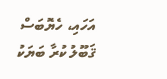އަހައި، ހެޔޮބަސް ޤަބޫލު ކުރާ ބަޔަކު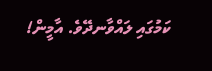ކަމުގައި ލައްވާނދޭވެ. އާމީން!